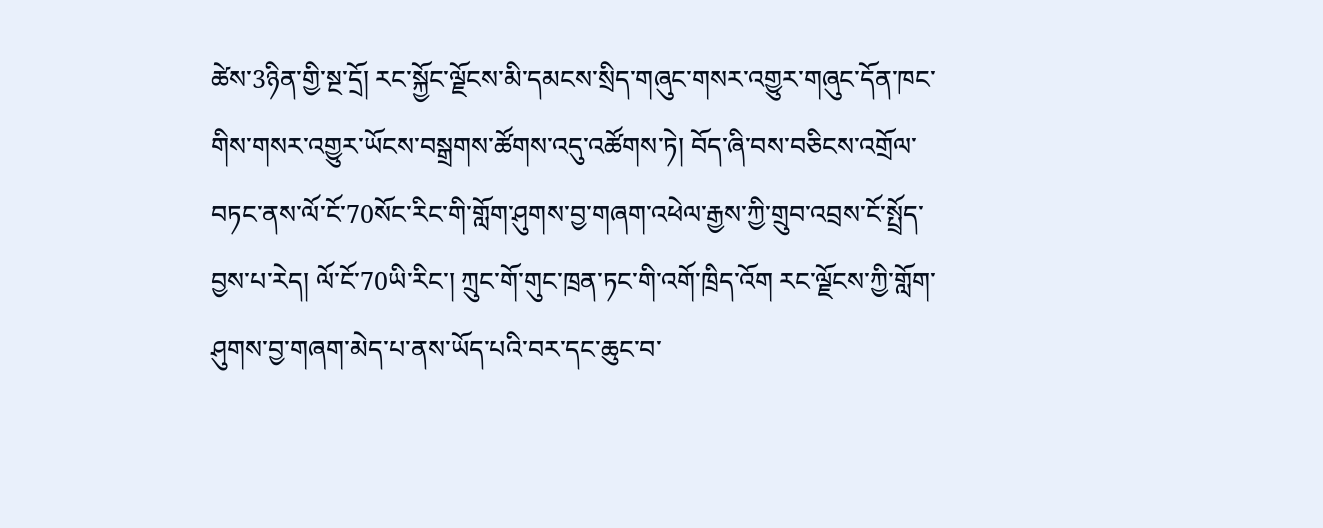ཚེས་3ཉིན་གྱི་སྔ་དྲོ། རང་སྐྱོང་ལྗོངས་མི་དམངས་སྲིད་གཞུང་གསར་འགྱུར་གཞུང་དོན་ཁང་གིས་གསར་འགྱུར་ཡོངས་བསྒྲགས་ཚོགས་འདུ་འཚོགས་ཏེ། བོད་ཞི་བས་བཅིངས་འགྲོལ་བཏང་ནས་ལོ་ངོ་70སོང་རིང་གི་གློག་ཤུགས་བྱ་གཞག་འཕེལ་རྒྱས་ཀྱི་གྲུབ་འབྲས་ངོ་སྤྲོད་བྱས་པ་རེད། ལོ་ངོ་70ཡི་རིང་། ཀྲུང་གོ་གུང་ཁྲན་ཏང་གི་འགོ་ཁྲིད་འོག རང་ལྗོངས་ཀྱི་གློག་ཤུགས་བྱ་གཞག་མེད་པ་ནས་ཡོད་པའི་བར་དང་ཆུང་བ་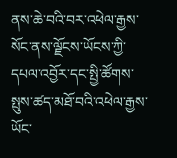ནས་ཆེ་བའི་བར་འཕེལ་རྒྱས་སོང་ནས་ལྗོངས་ཡོངས་ཀྱི་དཔལ་འབྱོར་དང་སྤྱི་ཚོགས་སྤུས་ཚད་མཐོ་བའི་འཕེལ་རྒྱས་ཡོང་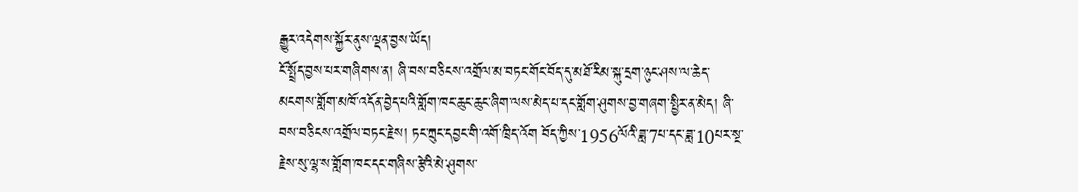རྒྱུར་འདེགས་སྐྱོར་ནུས་ལྡན་བྱས་ཡོད།
ངོ་སྤྲོད་བྱས་པར་གཞིགས་ན། ཞི་བས་བཅིངས་འགྲོལ་མ་བཏང་གོང་བོད་དུ་མཐོ་རིམ་སྐུ་དྲག་ཉུང་ཤས་ལ་ཆེད་མངགས་གློག་མཁོ་འདོན་བྱེད་པའི་གློག་ཁང་ཆུང་ཆུང་ཞིག་ལས་མེད་པ་དང་གློག་ཤུགས་བྱ་གཞག་སྤྱིར་ན་མེད། ཞི་བས་བཅིངས་འགྲོལ་བཏང་རྗེས། ཏང་ཀྲུང་དབྱང་གི་འགོ་ཁྲིད་འོག བོད་ཀྱིས་1956ལོའི་ཟླ་7པ་དང་ཟླ་10པར་སྔ་རྗེས་སུ་ལྷ་ས་གློག་ཁང་དང་གཞིས་རྩེའི་མེ་ཤུགས་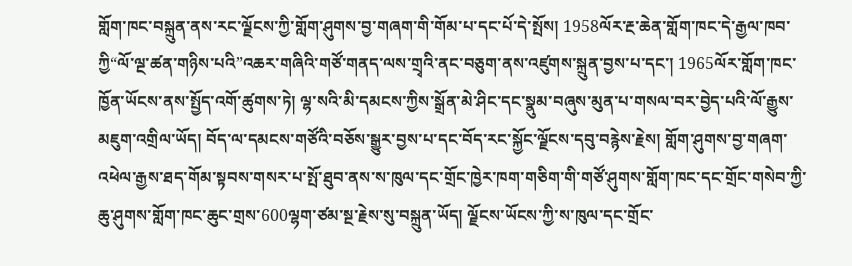གློག་ཁང་བསྐྲུན་ནས་རང་ལྗོངས་ཀྱི་གློག་ཤུགས་བྱ་གཞག་གི་གོམ་པ་དང་པོ་དེ་སྤོས། 1958ལོར་རྔ་ཆེན་གློག་ཁང་དེ་རྒྱལ་ཁབ་ཀྱི“ལོ་ལྔ་ཚན་གཉིས་པའི”འཆར་གཞིའི་གཙོ་གནད་ལས་གྲྭའི་ནང་བཅུག་ནས་འཛུགས་སྐྲུན་བྱས་པ་དང་། 1965ལོར་གློག་ཁང་ཁྱོན་ཡོངས་ནས་སྤྱོད་འགོ་ཚུགས་ཏེ། ལྷ་སའི་མི་དམངས་ཀྱིས་སྒྲོན་མེ་ཤིང་དང་སྣུམ་བཞུས་མུན་པ་གསལ་བར་བྱེད་པའི་ལོ་རྒྱུས་མཇུག་འགྲིལ་ཡོད། བོད་ལ་དམངས་གཙོའི་བཅོས་སྒྱུར་བྱས་པ་དང་བོད་རང་སྐྱོང་ལྗོངས་དབུ་བརྙེས་རྗེས། གློག་ཤུགས་བྱ་གཞག་འཕེལ་རྒྱས་ཐད་གོམ་སྟབས་གསར་པ་སྤོ་ཐུབ་ནས་ས་ཁུལ་དང་གྲོང་ཁྱེར་ཁག་གཅིག་གི་གཙོ་ཤུགས་གློག་ཁང་དང་གྲོང་གསེབ་ཀྱི་ཆུ་ཤུགས་གློག་ཁང་ཆུང་གྲས་600ལྷག་ཙམ་སྔ་རྗེས་སུ་བསྐྲུན་ཡོད། ལྗོངས་ཡོངས་ཀྱི་ས་ཁུལ་དང་གྲོང་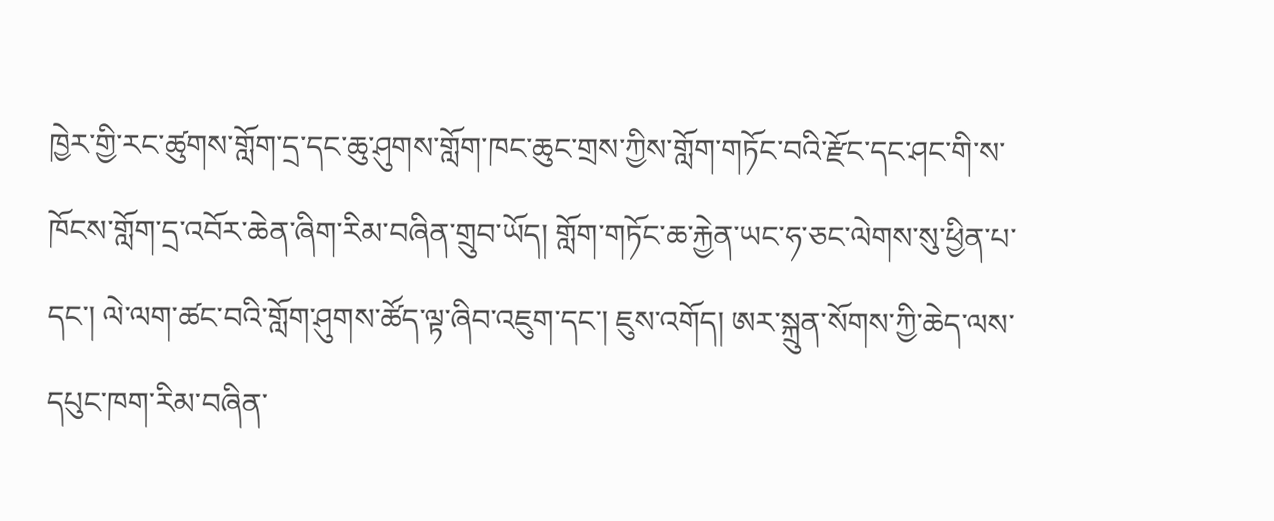ཁྱེར་གྱི་རང་ཚུགས་གློག་དྲ་དང་ཆུ་ཤུགས་གློག་ཁང་ཆུང་གྲས་ཀྱིས་གློག་གཏོང་བའི་རྫོང་དང་ཤང་གི་ས་ཁོངས་གློག་དྲ་འབོར་ཆེན་ཞིག་རིམ་བཞིན་གྲུབ་ཡོད། གློག་གཏོང་ཆ་རྐྱེན་ཡང་ཧ་ཅང་ལེགས་སུ་ཕྱིན་པ་དང་། ལེ་ལག་ཚང་བའི་གློག་ཤུགས་ཚོད་ལྟ་ཞིབ་འཇུག་དང་། ཇུས་འགོད། ཨར་སྐྲུན་སོགས་ཀྱི་ཆེད་ལས་དཔུང་ཁག་རིམ་བཞིན་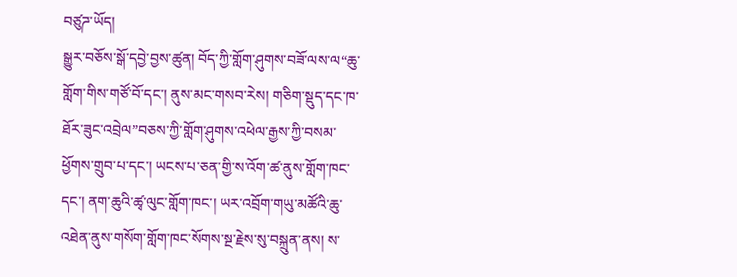བཙུཌ་ཡོད།
སྒྱུར་བཅོས་སྒོ་དབྱེ་བྱས་ཚུན། བོད་ཀྱི་གློག་ཤུགས་བཟོ་ལས་ལ“ཆུ་གློག་གིས་གཙོ་བོ་དང་། ནུས་མང་གསབ་རེས། གཅིག་སྡུད་དང་ཁ་ཐོར་ཟུང་འབྲེལ”བཅས་ཀྱི་གློག་ཤུགས་འཕེལ་རྒྱས་ཀྱི་བསམ་ཕྱོགས་གྲུབ་པ་དང་། ཡངས་པ་ཅན་གྱི་ས་འོག་ཚ་ནུས་གློག་ཁང་དང་། ནག་ཆུའི་ཚྭ་ལུང་གློག་ཁང་། ཡར་འབྲོག་གཡུ་མཚོའི་ཆུ་འཐེན་ནུས་གསོག་གློག་ཁང་སོགས་སྔ་རྗེས་སུ་བསྐྲུན་ནས། ས་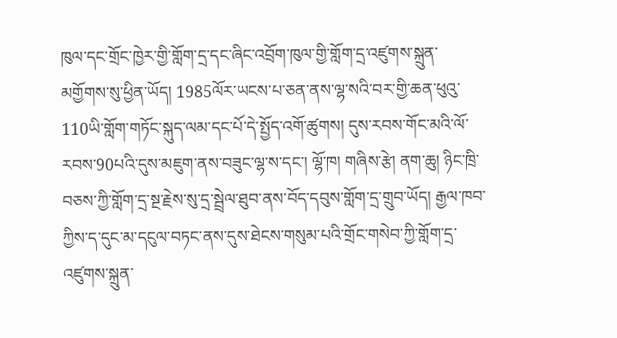ཁུལ་དང་གྲོང་ཁྱེར་གྱི་གློག་དྲ་དང་ཞིང་འབྲོག་ཁུལ་གྱི་གློག་དྲ་འཛུགས་སྐྲུན་མགྱོགས་སུ་ཕྱིན་ཡོད། 1985ལོར་ཡངས་པ་ཅན་ནས་ལྷ་སའི་བར་གྱི་ཆན་ཕུའུ་110ཡི་གློག་གཏོང་སྐུད་ལམ་དང་པོ་དེ་སྤྱོད་འགོ་ཚུགས། དུས་རབས་གོང་མའི་ལོ་རབས་90པའི་དུས་མཇུག་ནས་བཟུང་ལྷ་ས་དང་། ལྷོ་ཁ། གཞིས་རྩེ། ནག་ཆུ། ཉིང་ཁྲི་བཅས་ཀྱི་གློག་དྲ་སྔ་རྗེས་སུ་དྲ་སྦྲེལ་ཐུབ་ནས་བོད་དབུས་གློག་དྲ་གྲུབ་ཡོད། རྒྱལ་ཁབ་ཀྱིས་ད་དུང་མ་དངུལ་བཏང་ནས་དུས་ཐེངས་གསུམ་པའི་གྲོང་གསེབ་ཀྱི་གློག་དྲ་འཛུགས་སྐྲུན་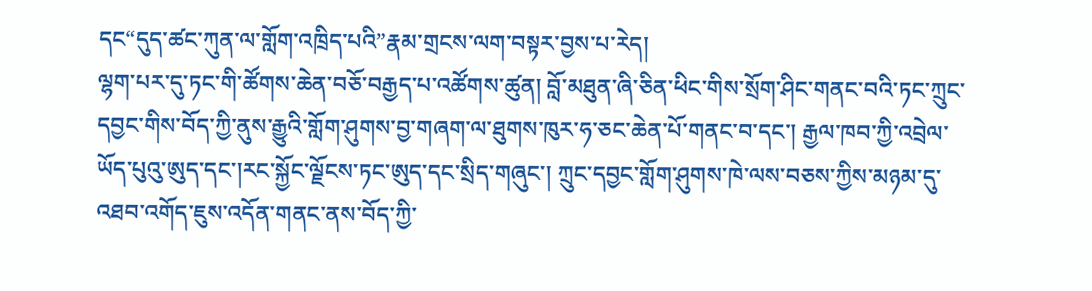དང“དུད་ཚང་ཀུན་ལ་གློག་འཁྲིད་པའི”རྣམ་གྲངས་ལག་བསྟར་བྱས་པ་རེད།
ལྷག་པར་དུ་ཏང་གི་ཚོགས་ཆེན་བཅོ་བརྒྱད་པ་འཚོགས་ཚུན། བློ་མཐུན་ཞི་ཅིན་ཕིང་གིས་སྲོག་ཤིང་གནང་བའི་ཏང་ཀྲུང་དབྱང་གིས་བོད་ཀྱི་ནུས་རྒྱུའི་གློག་ཤུགས་བྱ་གཞག་ལ་ཐུགས་ཁུར་ཧ་ཅང་ཆེན་པོ་གནང་བ་དང་། རྒྱལ་ཁབ་ཀྱི་འབྲེལ་ཡོད་པུའུ་ཨུད་དང་།རང་སྐྱོང་ལྗོངས་ཏང་ཨུད་དང་སྲིད་གཞུང་། ཀྲུང་དབྱང་གློག་ཤུགས་ཁེ་ལས་བཅས་ཀྱིས་མཉམ་དུ་འཐབ་འགོད་ཇུས་འདོན་གནང་ནས་བོད་ཀྱི་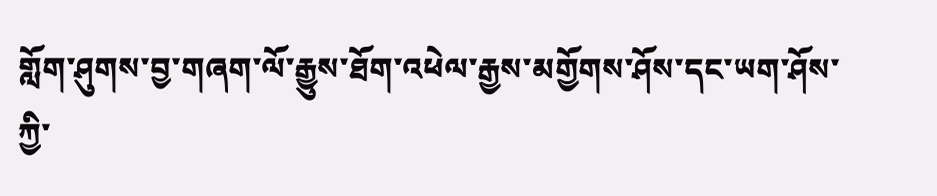གློག་ཤུགས་བྱ་གཞག་ལོ་རྒྱུས་ཐོག་འཕེལ་རྒྱས་མགྱོགས་ཤོས་དང་ཡག་ཤོས་ཀྱི་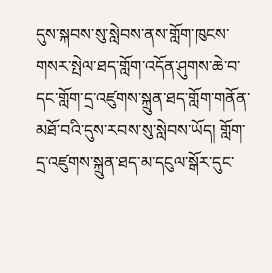དུས་སྐབས་སུ་སླེབས་ནས་གློག་ཁུངས་གསར་སྤེལ་ཐད་གློག་འདོན་ཤུགས་ཆེ་བ་དང་གློག་དྲ་འཛུགས་སྐྲུན་ཐད་གློག་གནོན་མཐོ་བའི་དུས་རབས་སུ་སླེབས་ཡོད། གློག་དྲ་འཛུགས་སྐྲུན་ཐད་མ་དངུལ་སྒོར་དུང་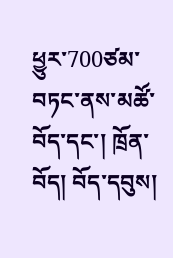ཕྱུར་700ཙམ་བཏང་ནས་མཚོ་བོད་དང་། ཁྲོན་བོད། བོད་དབུས།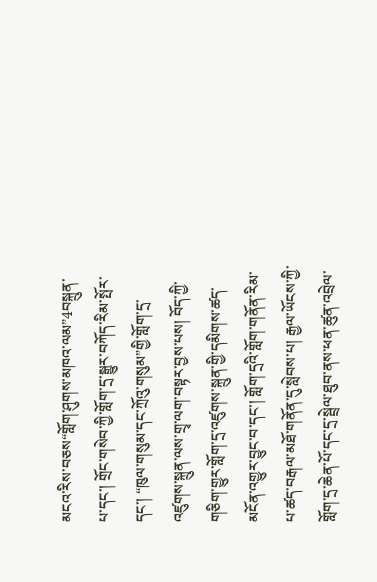མངའ་རིས་བཅས“གློག་ཤུགས་མཁའ་ལམ”4བསྐྲུན་པ་དང་། གྲོང་གསེབ་ཀྱི་གློག་དྲ་སྒྱུར་བཀོད་རིམ་སྤོར་དང་། “ཁུལ་གསུམ་དང་ཀྲོའུ་གསུམ”གྱི་གློག་དྲ་འཛུགས་སྐྲུན་ལས་གྲྭ་ལག་བསྟར་བྱས་པས། བོད་ཀྱི་གཅིག་གྱུར་གློག་དྲ་འཛུགས་སྐྲུན་གྱི་དམིགས་ཚད་མངོན་འགྱུར་བྱུང་བ་དང་། གློག་དྲའི་གློག་གནོན་རིམ་པ་ཚད་བརྒལ་མཐོ་གནོན་དུ་སླེབས་པ། རྒྱལ་ཡོངས་ཀྱི་གློག་དྲ་ཆེན་པོ་དང་དྲ་སྦྲེལ་ཐུབ་ནས་ཕན་ཚུན་འབྲེལ་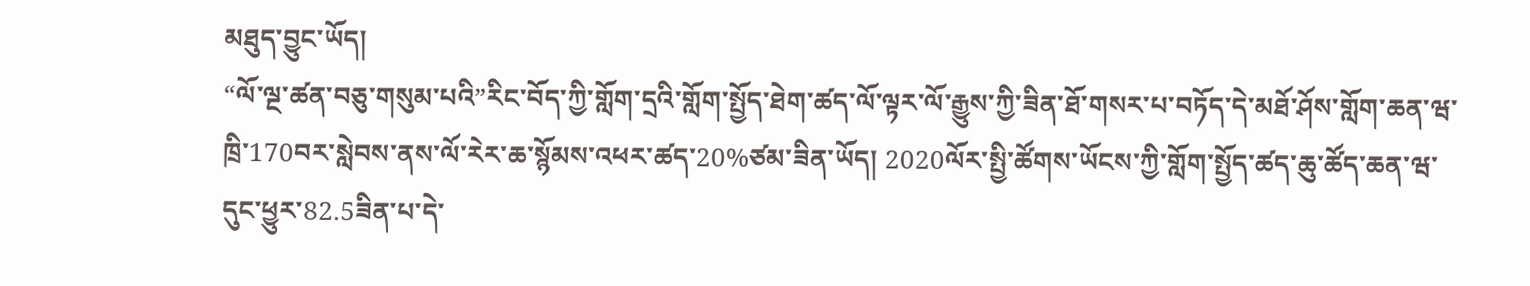མཐུད་བྱུང་ཡོད།
“ལོ་ལྔ་ཚན་བཅུ་གསུམ་པའི”རིང་བོད་ཀྱི་གློག་དྲའི་གློག་སྤྱོད་ཐེག་ཚད་ལོ་ལྟར་ལོ་རྒྱུས་ཀྱི་ཟིན་ཐོ་གསར་པ་བཏོད་དེ་མཐོ་ཤོས་གློག་ཆན་ཝ་ཁྲི་170བར་སླེབས་ནས་ལོ་རེར་ཆ་སྙོམས་འཕར་ཚད་20%ཙམ་ཟིན་ཡོད། 2020ལོར་སྤྱི་ཚོགས་ཡོངས་ཀྱི་གློག་སྤྱོད་ཚད་ཆུ་ཚོད་ཆན་ཝ་དུང་ཕྱུར་82.5ཟིན་པ་དེ་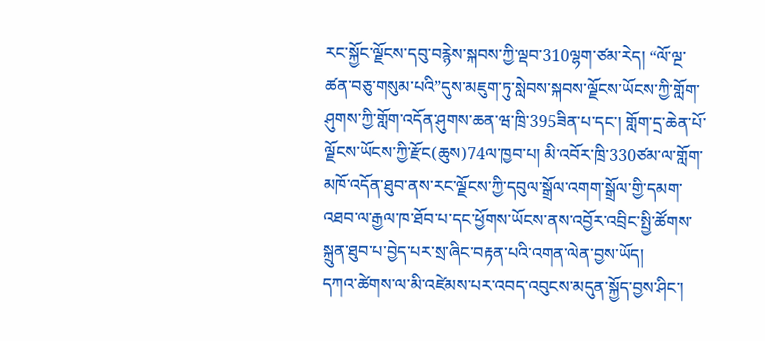རང་སྐྱོང་ལྗོངས་དབུ་བརྙེས་སྐབས་ཀྱི་ལྡབ་310ལྷག་ཙམ་རེད། “ལོ་ལྔ་ཚན་བཅུ་གསུམ་པའི”དུས་མཇུག་ཏུ་སླེབས་སྐབས་ལྗོངས་ཡོངས་ཀྱི་གློག་ཤུགས་ཀྱི་གློག་འདོན་ཤུགས་ཆན་ཝ་ཁྲི་395ཟིན་པ་དང་། གློག་དྲ་ཆེན་པོ་ལྗོངས་ཡོངས་ཀྱི་རྫོང(ཆུས)74ལ་ཁྱབ་པ། མི་འབོར་ཁྲི་330ཙམ་ལ་གློག་མཁོ་འདོན་ཐུབ་ནས་རང་ལྗོངས་ཀྱི་དབུལ་སྒྲོལ་འགག་སྒྲོལ་གྱི་དམག་འཐབ་ལ་རྒྱལ་ཁ་ཐོབ་པ་དང་ཕྱོགས་ཡོངས་ནས་འབྱོར་འབྲིང་སྤྱི་ཚོགས་སྐྲུན་ཐུབ་པ་བྱེད་པར་སྲ་ཞིང་བརྟན་པའི་འགན་ལེན་བྱས་ཡོད།
དཀའ་ཚེགས་ལ་མི་འཛེམས་པར་འབད་འབུངས་མདུན་སྐྱོད་བྱས་ཤིང་།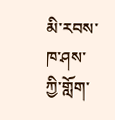མི་རབས་ཁ་ཤས་ཀྱི་གློག་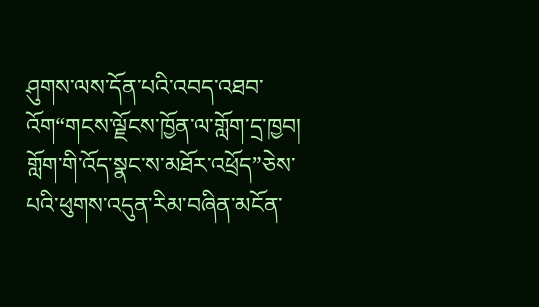ཤུགས་ལས་དོན་པའི་འབད་འཐབ་འོག“གངས་ལྗོངས་ཁྱོན་ལ་གློག་དྲ་ཁྱབ། གློག་གི་འོད་སྣང་ས་མཐོར་འཕྲོད”ཅེས་པའི་ཕུགས་འདུན་རིམ་བཞིན་མངོན་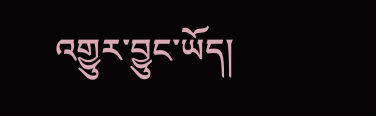འགྱུར་བྱུང་ཡོད།